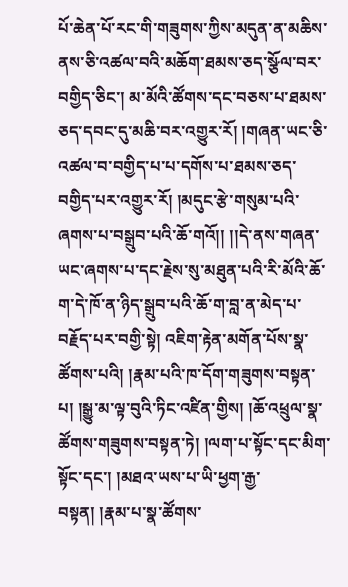པོ་ཆེན་པོ་རང་གི་གཟུགས་ཀྱིས་མདུན་ན་མཆིས་ནས་ཅི་འཚལ་བའི་མཆོག་ཐམས་ཅད་སྩོལ་བར་བགྱིད་ཅིང་། མ་མོའི་ཚོགས་དང་བཅས་པ་ཐམས་ཅད་དབང་དུ་མཆི་བར་འགྱུར་རོ། །གཞན་ཡང་ཅི་འཚལ་བ་བགྱིད་པ་པ་དགོས་པ་ཐམས་ཅད་བགྱིད་པར་འགྱུར་རོ། །མདུང་རྩེ་གསུམ་པའི་ཞགས་པ་བསྒྲུབ་པའི་ཆོ་གའོ།། །།དེ་ནས་གཞན་ཡང་ཞགས་པ་དང་རྗེས་སུ་མཐུན་པའི་རི་མོའི་ཆོ་ག་དེ་ཁོ་ན་ཉིད་སྒྲུབ་པའི་ཆོ་ག་བླ་ན་མེད་པ་བརྗོད་པར་བགྱི་སྟེ། འཇིག་རྟེན་མགོན་པོས་སྣ་ཚོགས་པའི། །རྣམ་པའི་ཁ་དོག་གཟུགས་བསྟན་པ། །སྒྱུ་མ་ལྟ་བུའི་ཏིང་འཛིན་གྱིས། །ཆོ་འཕྲུལ་སྣ་ཚོགས་གཟུགས་བསྟན་ཏེ། །ལག་པ་སྟོང་དང་མིག་སྟོང་དང་། །མཐའ་ཡས་པ་ཡི་ཕྱག་རྒྱ་བསྟན། །རྣམ་པ་སྣ་ཚོགས་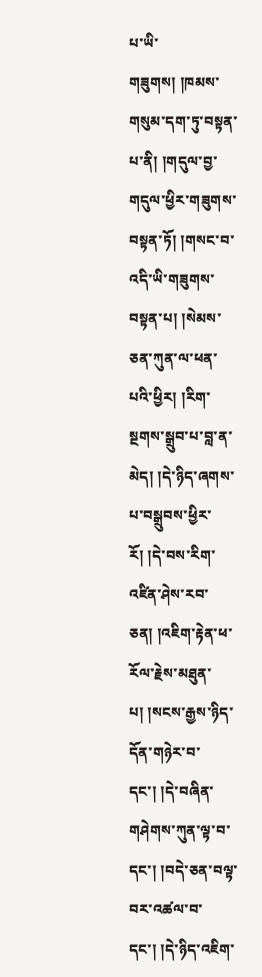པ་ཡི་གཟུགས། །ཁམས་གསུམ་དག་ཏུ་བསྟན་པ་ནི། །གདུལ་བྱ་གདུལ་ཕྱིར་གཟུགས་བསྟན་ཏོ། །གསང་བ་འདི་ཡི་གཟུགས་བསྟན་པ། །སེམས་ཅན་ཀུན་ལ་ཕན་པའི་ཕྱིར། །རིག་སྔགས་སྒྲུབ་པ་བླ་ན་མེད། །དེ་ཉིད་ཞགས་པ་བསྒྲུབས་ཕྱིར་རོ། །དེ་བས་རིག་འཛིན་ཤེས་རབ་ཅན། །འཇིག་རྟེན་ཕ་རོལ་རྗེས་མཐུན་པ། །སངས་རྒྱས་ཉིད་དོན་གཉེར་བ་དང་། །དེ་བཞིན་གཤེགས་ཀུན་ལྟ་བ་དང་། །བདེ་ཅན་བལྟ་བར་འཚལ་བ་དང་། །དེ་ཉིད་འཇིག་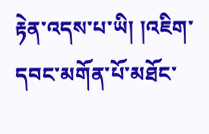རྟེན་འདས་པ་ཡི། །འཇིག་དབང་མགོན་པོ་མཐོང་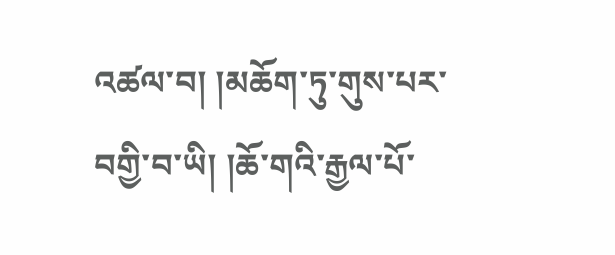འཚལ་བ། །མཆོག་ཏུ་གུས་པར་བགྱི་བ་ཡི། །ཆོ་གའི་རྒྱལ་པོ་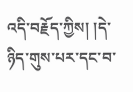འདི་བརྗོད་ཀྱིས། །དེ་ཉིད་གུས་པར་དང་བ་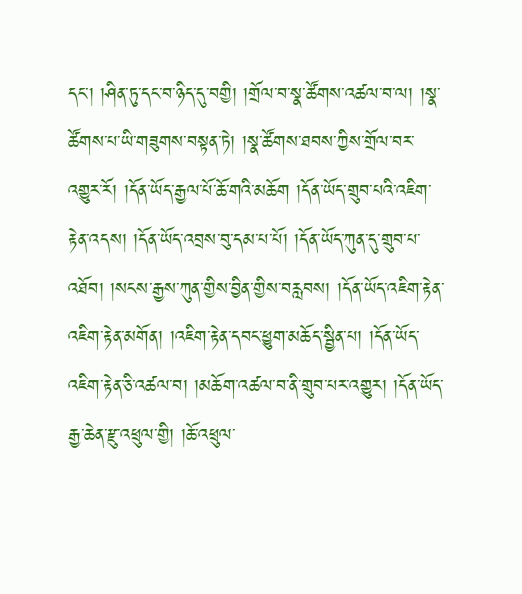དང་། །ཤིན་ཏུ་དང་བ་ཉིད་དུ་བགྱི། །གྲོལ་བ་སྣ་ཚོགས་འཚལ་བ་ལ། །སྣ་ཚོགས་པ་ཡི་གཟུགས་བསྟན་ཏེ། །སྣ་ཚོགས་ཐབས་ཀྱིས་གྲོལ་བར་འགྱུར་རོ། །དོན་ཡོད་རྒྱལ་པོ་ཆོ་གའི་མཆོག །དོན་ཡོད་གྲུབ་པའི་འཇིག་རྟེན་འདས། །དོན་ཡོད་འབྲས་བུ་དམ་པ་པོ། །དོན་ཡོད་ཀུན་དུ་གྲུབ་པ་འཐོབ། །སངས་རྒྱས་ཀུན་གྱིས་བྱིན་གྱིས་བརླབས། །དོན་ཡོད་འཇིག་རྟེན་འཇིག་རྟེན་མགོན། །འཇིག་རྟེན་དབང་ཕྱུག་མཆོད་སྦྱིན་པ། །དོན་ཡོད་འཇིག་རྟེན་ཅི་འཚལ་བ། །མཆོག་འཚལ་བ་ནི་གྲུབ་པར་འགྱུར། །དོན་ཡོད་རྒྱ་ཆེན་རྫུ་འཕྲུལ་གྱི། །ཆོ་འཕྲུལ་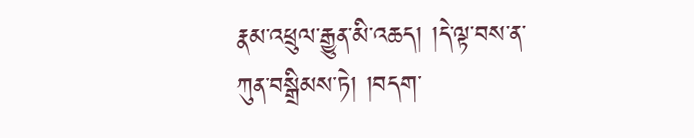རྣམ་འཕྲུལ་རྒྱུན་མི་འཆད། །དེ་ལྟ་བས་ན་ཀུན་བསྒྲིམས་ཏེ། །བདག་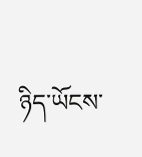ཉིད་ཡོངས་